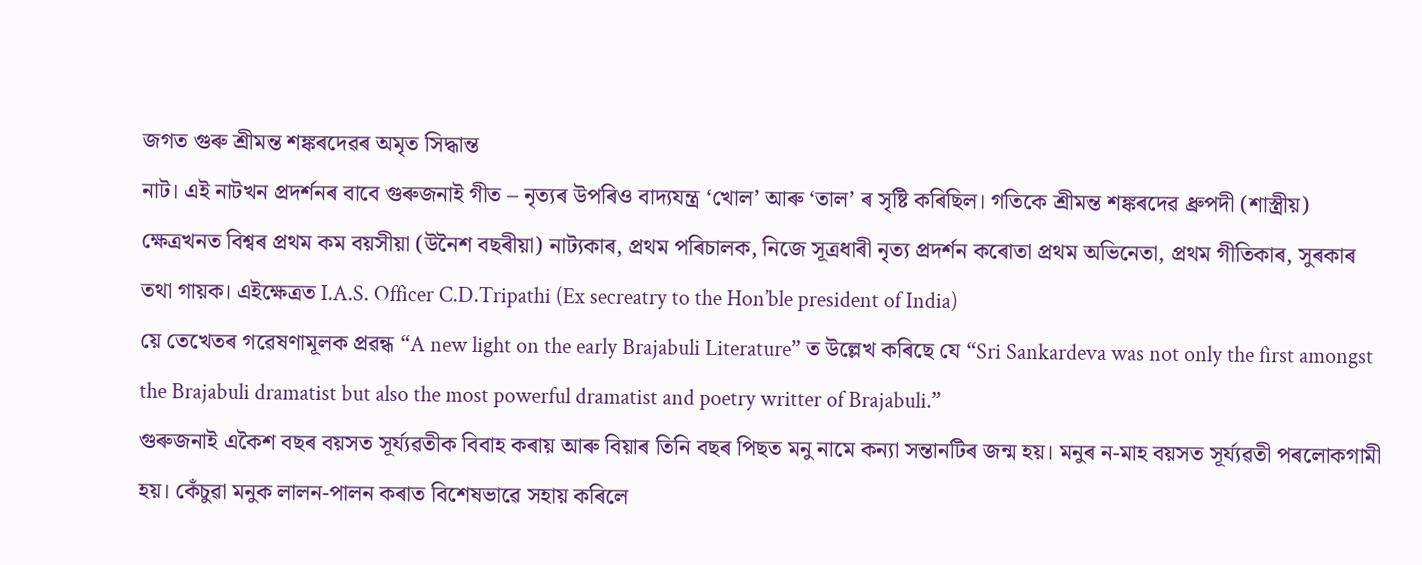জগত গুৰু শ্ৰীমন্ত শঙ্কৰদেৱৰ অমৃত সিদ্ধান্ত
নাট। এই নাটখন প্ৰদৰ্শনৰ বাবে গুৰুজনাই গীত – নৃত্যৰ উপৰিও বাদ্যযন্ত্ৰ ‘খোল’ আৰু ‘তাল’ ৰ সৃষ্টি কৰিছিল। গতিকে শ্ৰীমন্ত শঙ্কৰদেৱ ধ্ৰুপদী (শাস্ত্ৰীয়) ক্ষেত্ৰখনত বিশ্বৰ প্ৰথম কম বয়সীয়া (উনৈশ বছৰীয়া) নাট্যকাৰ, প্ৰথম পৰিচালক, নিজে সূত্ৰধাৰী নৃত্য প্ৰদৰ্শন কৰোতা প্ৰথম অভিনেতা, প্ৰথম গীতিকাৰ, সুৰকাৰ তথা গায়ক। এইক্ষেত্ৰত I.A.S. Officer C.D.Tripathi (Ex secreatry to the Hon’ble president of India)
য়ে তেখেতৰ গৱেষণামূলক প্ৰৱন্ধ “A new light on the early Brajabuli Literature” ত উল্লেখ কৰিছে যে “Sri Sankardeva was not only the first amongst the Brajabuli dramatist but also the most powerful dramatist and poetry writter of Brajabuli.”
গুৰুজনাই একৈশ বছৰ বয়সত সূৰ্য্যৱতীক বিবাহ কৰায় আৰু বিয়াৰ তিনি বছৰ পিছত মনু নামে কন্যা সন্তানটিৰ জন্ম হয়। মনুৰ ন-মাহ বয়সত সূৰ্য্যৱতী পৰলোকগামী হয়। কেঁচুৱা মনুক লালন-পালন কৰাত বিশেষভাৱে সহায় কৰিলে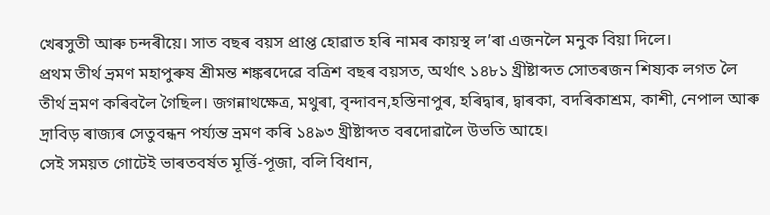খেৰসুতী আৰু চন্দৰীয়ে। সাত বছৰ বয়স প্ৰাপ্ত হোৱাত হৰি নামৰ কায়স্থ ল’ৰা এজনলৈ মনুক বিয়া দিলে।
প্ৰথম তীৰ্থ ভ্ৰমণ মহাপুৰুষ শ্ৰীমন্ত শঙ্কৰদেৱে বত্ৰিশ বছৰ বয়সত, অৰ্থাৎ ১৪৮১ খ্ৰীষ্টাব্দত সোতৰজন শিষ্যক লগত লৈ তীৰ্থ ভ্ৰমণ কৰিবলৈ গৈছিল। জগন্নাথক্ষেত্ৰ, মথুৰা, বৃন্দাবন,হস্তিনাপুৰ, হৰিদ্বাৰ, দ্বাৰকা, বদৰিকাশ্ৰম, কাশী, নেপাল আৰু দ্ৰাবিড় ৰাজ্যৰ সেতুবন্ধন পৰ্য্যন্ত ভ্ৰমণ কৰি ১৪৯৩ খ্ৰীষ্টাব্দত বৰদোৱালৈ উভতি আহে।
সেই সময়ত গোটেই ভাৰতবৰ্ষত মূৰ্ত্তি-পূজা, বলি বিধান,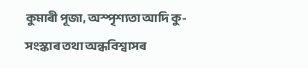কুমাৰী পূজা, অস্পৃশ্যতা আদি কু-সংস্কাৰ তথা অন্ধবিশ্বাসৰ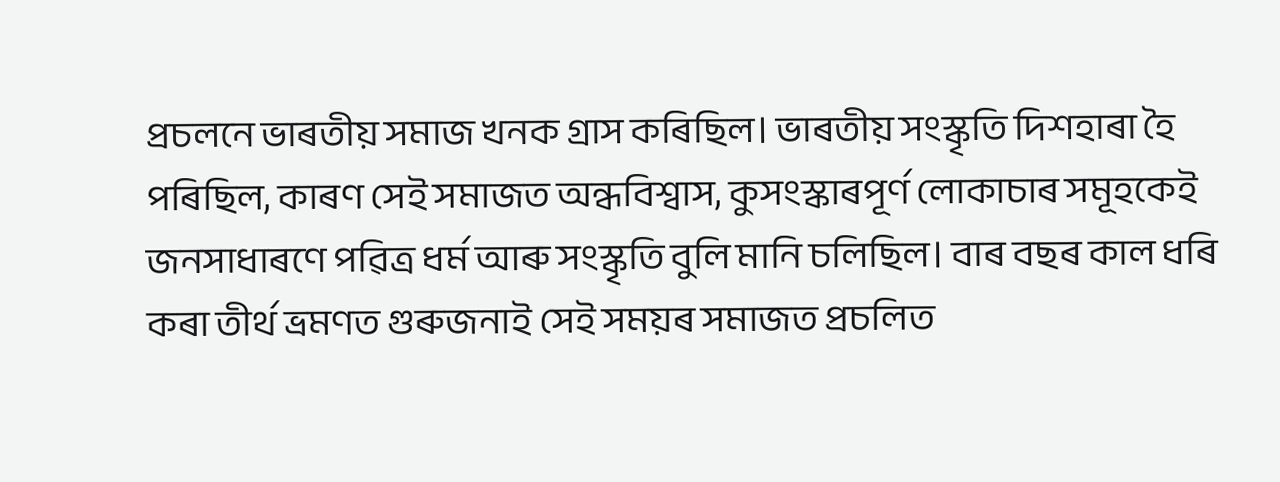প্ৰচলনে ভাৰতীয় সমাজ খনক গ্ৰাস কৰিছিল। ভাৰতীয় সংস্কৃতি দিশহাৰা হৈ পৰিছিল, কাৰণ সেই সমাজত অন্ধবিশ্বাস, কুসংস্কাৰপূৰ্ণ লোকাচাৰ সমূহকেই জনসাধাৰণে পৱিত্ৰ ধৰ্ম আৰু সংস্কৃতি বুলি মানি চলিছিল। বাৰ বছৰ কাল ধৰি কৰা তীৰ্থ ভ্ৰমণত গুৰুজনাই সেই সময়ৰ সমাজত প্ৰচলিত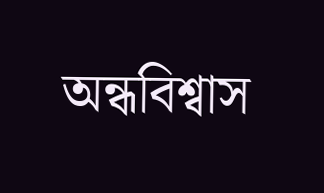অন্ধবিশ্বাস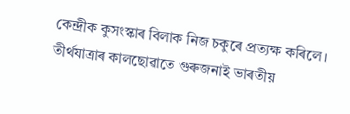কেন্দ্ৰীক কুসংস্কাৰ বিলাক নিজ চকুৰে প্ৰত্যক্ষ কৰিলে। তীৰ্থযাত্ৰাৰ কালছোৱাতে গুৰুজনাই ভাৰতীয়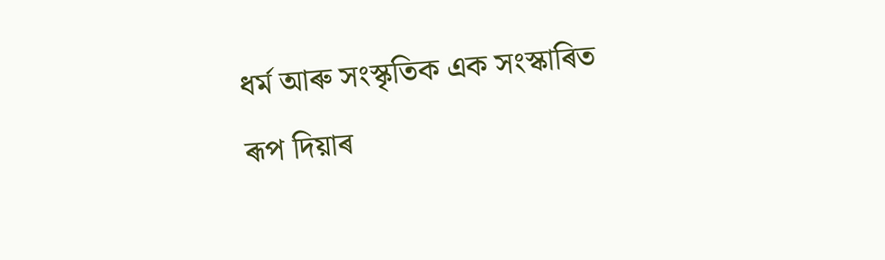ধৰ্ম আৰু সংস্কৃতিক এক সংস্কাৰিত ৰূপ দিয়াৰ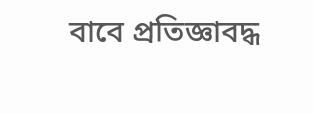বাবে প্ৰতিজ্ঞাবদ্ধ